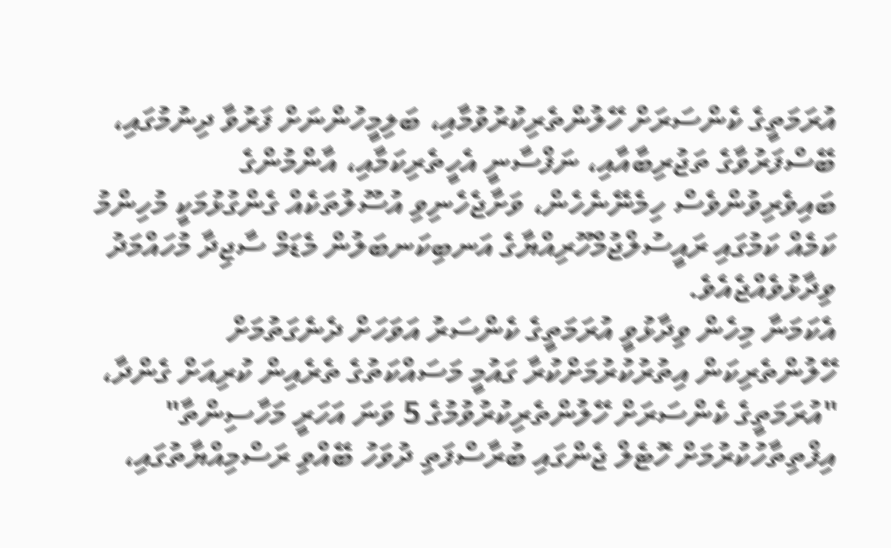އުރަމަތީގެ ކެންސަރަށް ހޭލުންތެރިކުރުވުމާއި، ބަލިމީހުންނަށް ފަރުވާ ދިނުމުގައި، ބޭސްފަރުވާގެ ތަޖުރިބާއާއި، ނަފްސާނީ އެހީތެރިކަމާއި، އާންމުންގެ ބައިވެރިވުންވެސް ހިމެނޭނެހެން، ވަށާޖެހެނިވި އުސޫލުތަކެއް ގެންގުޅުމަކީ މުހިންމު ކަމެއް ކަމުގައި ރައީސުލްޖުމްހޫރިއްޔާގެ އަނބިކަނބަލުން މެޑަމް ސާޖިދާ މުހައްމަދު ވިދާޅުވެއްޖެއެވެ.
އެކަމަނާ މިހެން ވިދާޅުވީ އުރަމަތީގެ ކެންސަރު އަވަހަށް ދެނެގަތުމަށް ހޭލުންތެރިކަން އިތުރުކުރުމަށްކުރާ ގައުމީ މަސައްކަތުގެ ތެރެއިން ކުރިއަށް ގެންދާ، "އުރަމަތީގެ ކެންސަރަށް ހޭލުންތެރިކުރުވުމުގެ 5 ވަނަ އަހަރީ މަހާސިންތާ" އިފްތިތާހުކުރުމަށް ހޮޓެލް ޖެންގައި ބުރާސްފަތި ދުވަހު ބޭއްވި ރަސްމިއްޔާތުގައި،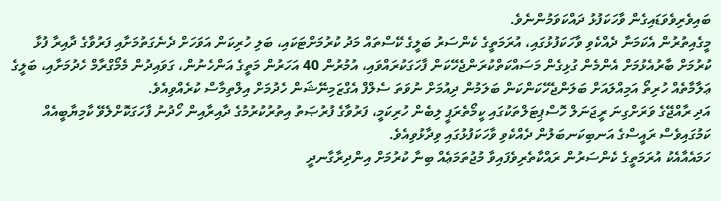ބައިވެރިވެވަޑައިގެން ވާހަކަފުޅު ދައްކަވަމުންނެވެ.
މީގެއިތުރުން އެކަމަނާ ދެއްކެވި ވާހަކަފުޅުގައި، އުރަމަތީގެ ކެންސަރު ބަލީގެ ކޭސްތައް މަދު ކުރުމަށްޓަކައި، ބަލި ހުރިކަން އަވަހަށް ދެނެގަތުމަށާއި ފަރުވާގެ ދާއިރާ ފުޅާ ކުރުމަށް ބާރުއެޅުމަށް އެންމެން ގުޅިގެން މަސައްކަތްކުރަންޖެހޭކަން ފާހަގަކުރައްވައި، އުމުރުން 40 އަހަރުން މަތީގެ އަންހެނުން، ގަވައިދުން މެމޯގްރާމް ހެދުމަށާއި، ބަލީގެ ޢަލާމާތެއް ހުރިތޯ އަމިއްލައަށް ބަލަންޖެހޭކަންކަން ބަލަމުން ދިއުމަށް ނުވަތަ ސެލްފް އެގްޒަމިނޭޝަން ހެދުމަށް އިލްތިމާސް ކުރެއްވިއެވެ.
އަދި ރާއްޖޭގެ ވަރަށްގިނަ ރީޖަނަލް ހޮސްޕިޓަލްތަކުގައި ކީމޯތެރަޕީ ލިބެން ހުރިކަމީ، ފަރުވާގެ ފުރުޞަތު އިތުރުކުރުމުގެ ދާއިރާއިން ހޯދުނު ފާހަގަކޮށްލެވޭ ކާމިޔާބީއެއް ކަމުގައިވެސް ރައީސްގެ އަނބިކަނބަލުން ދެއްކެވި ވާހަކަފުޅުގައި ވިދާޅުވިއެވެ.
ހަމައެއާއެކު އުރަމަތީގެ ކެންސަރުން ރައްކާތެރިވެފައިވާ މުޖުތަމަޢެއް ބިނާ ކުރުމަށް އިންދިރާގާނދީ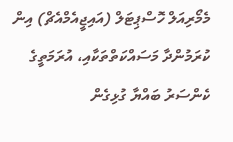މެމޯރިއަލް ހޮސްޕިޓަލް (އައިޖީއެމްއެޗް) އިން ކުރަމުންދާ މަސައްކަތްތަކާއި، އުރަމަތީގެ ކެންސަރު ބައްޔާ ގުޅިގެން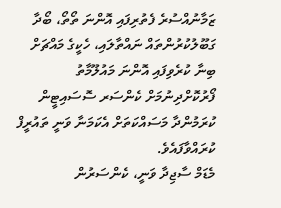ޒަމާނުއްސުރެ ފެތުރިފައި އޮންނަ ތޯތޯ، ބޯދާ ގަބޫލުކުރުންތައް ނައްތާލައި، ހެކީގެ މައްޗަށް ބިނާ ކުރެވިފައި އޮންނަ މައުލޫމާތު ފޯރުކޮށްދިނުމަށް ކެންސަރ ސޮސައިޓީން ކުރަމުންދާ މަސައްކަތަށް އެކަމަނާ ވަނީ ތައުރީފް ކުރައްވާފައެވެ.
މެޑަމް ސާޖިދާ ވަނީ، ކެންސަރުން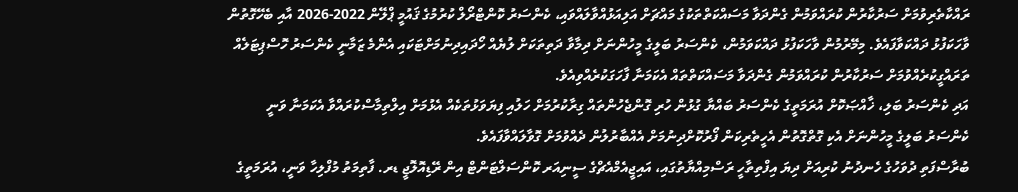ރައްކާތެރިވުމަށް ސަރުކާރުން ކުރައްވަމުން ގެންދަވާ މަސައްކަތްތަކުގެ މައްޗަށް އަލިއަޅުއްވާލައްވައި، ކެންސަރު ކޮންޓްރޯލް ކުރުމުގެ ޤައުމީ ޕްލޭން 2022-2026 އާއި ބެހޭގޮތުން ވާހަކަފުޅު ދައްކަވާފައެވެ. މިމޭރުމުން ވާހަކަފުޅު ދައްކަވަމުން، ކެންސަރު ބަލީގެ މީހުންނަށް ދިމާވާ ދަތިތަކަށް ލުޔެއް ހޯދައިދިނުމަށްޓަކައި އެންމެ ޒަމާނީ ކެންސަރު ހޮސްޕިޓަލެއް ތަރައްގީކުރެއްވުމަށް ސަރުކާރުން ކުރައްވަމުން ގެންދަވާ މަސައްކަތްތައް އެކަމަނާ ފާހަގަކުރެއްވިއެވެ.
އަދި ކެންސަރު ބަލި، ޚާއްޞަކޮށް އުރަމަތީގެ ކެންސަރު ބައްޔާ ގުޅުން ހުރި ގޮންޖެހުންތައް ގިރާކުރުމަށް ހަލުއި ފިޔަވަޅުތަކެއް އެޅުމަށް އިލްތިމާސްކުރައްވާ އެކަމަނާ ވަނީ ކެންސަރު ބަލީގެ މީހުންނަށް އެކި ގޮތްގޮތުން އެހީތެރިކަން ފޯރުކޮށްދިނުމަށް އެއްބާރުލުން ދެއްވުމަށް ގޮވާލައްވާފައެވެ.
ބުރާސްފަތި ދުވަހުގެ ހެނދުނު ކުރިއަށް ދިޔަ އިފްތިތާހީ ރަސްމިއްޔާތުގައި، އައިޖީއެމްއެޗްގެ ސީނިއަރ ކޮންސަލްޓަންޓް އިން ރޭޑިއޮލޮޖީ ޑރ. ފާތިމަތު މުފްލިހާ ވަނީ، އުރަމަތީގެ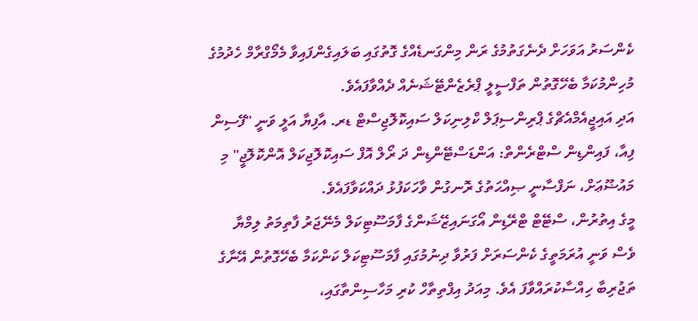ކެންސަރު އަވަހަށް ދެނެގަތުމުގެ ރަން މިންގަނޑެއްގެ ގޮތުގައި ބަލައިގެންފައިވާ މެމޯގްރާމް ހެދުމުގެ މުހިންމުކަމާ ބެހޭގޮތުން ތަފްސީލީ ޕްރެޒެންޓޭޝަނެއް ދެއްވާފައެވެ.
އަދި އައިޖީއެމްއެޗްގެ ޕްރިންސިޕަލް ކްލިނިކަލް ސައިކޮލޮޖިސްޓް ޑރ. އާފިޔާ އަލީ ވަނީ "ފޭސިން ފިއާ، ފައިންޑިން ސްޓްރެންތް: އަންޑަސްޓޭންޑިން ދަ ރޯލް އޮފް ސައިކޮލޮޖިކަލް އޮންކޮލޮޖީ" މި މައުޟޫޢަށް، ނަފްސާނީ ޞިއްޙަތުގެ ރޮނގުން ވާހަކަފުޅު ދައްކަވާފައެވެ.
މީގެ އިތުރުން، ސްޓޭޓް ޓްރޭޑިން އޯގަނައިޒޭޝަންގެ ފާމަސޫޓިކަލް މެނޭޖަރު ފާތިމަތު ލިމްޔާ ވެސް ވަނީ އުރަމަތީގެ ކެންސަރަށް ފަރުވާ ދިނުމުގައި ފާމަސޫޓިކަލް ކަންކަމާ ބެހޭގޮތުން އޭނާގެ ތަޖުރިބާ ހިއްސާކުރައްވާފަ އެވެ. މިއަދު އިފްތިތާހް ކުރި މަހާސިންތާގައި،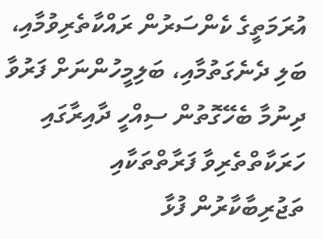އުރަމަތީގެ ކެންސަރުން ރައްކާތެރިވުމާއި، ބަލި ދެނެގަތުމާއި، ބަލިމީހުންނަށް ފަރުވާ ދިނުމާ ބެހޭގޮތުން ސިއްހީ ދާއިރާގައި ހަރަކާތްތެރިވާ ފަރާތްތަކާއި ތަޖުރިބާކާރުން ފުޅާ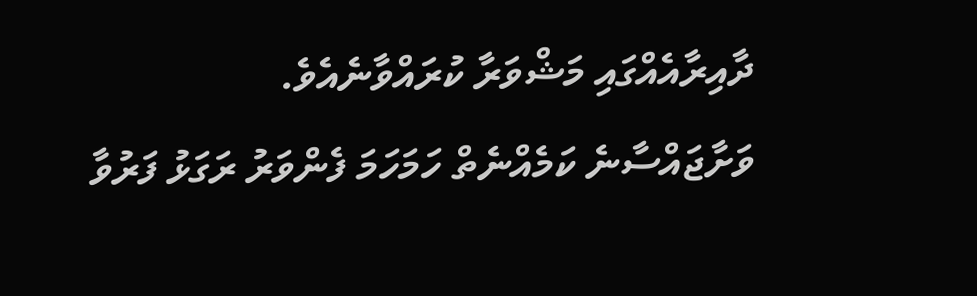ދާއިރާއެއްގައި މަޝްވަރާ ކުރައްވާނެއެވެ.
ވަށާޖައްސާނެ ކަމެއްނެތް ހަމަހަމަ ފެންވަރު ރަގަޅު ފަރުވާ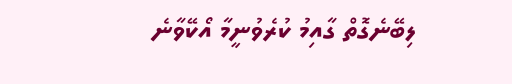ލިބޭނެގޮތް ގާއިމު ކުރެވުނީމާ އޯކޭވާނެ